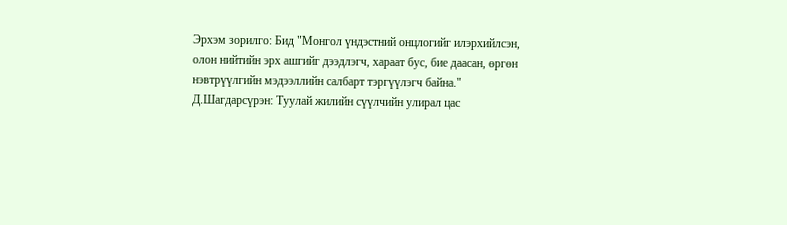Эрхэм зорилго: Бид "Монгол үндэстний онцлогийг илэрхийлсэн, олон нийтийн эрх ашгийг дээдлэгч, хараат бус, бие даасан, өргөн нэвтрүүлгийн мэдээллийн салбарт тэргүүлэгч байна."
Д.Шагдарсүрэн: Туулай жилийн сүүлчийн улирал цас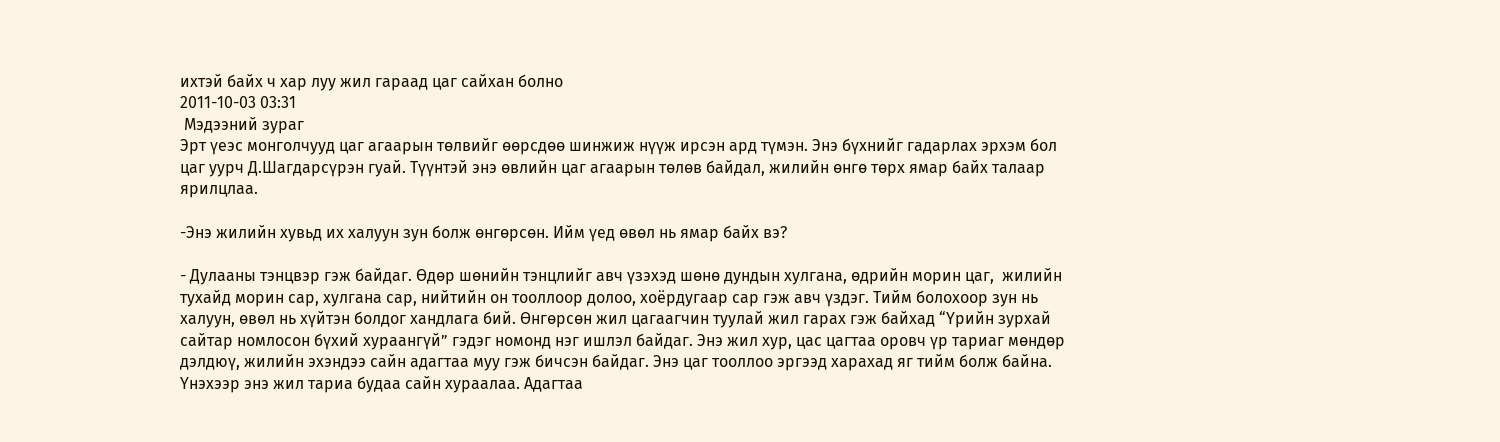ихтэй байх ч хар луу жил гараад цаг сайхан болно
2011-10-03 03:31
 Мэдээний зураг
Эрт үеэс монголчууд цаг агаарын төлвийг өөрсдөө шинжиж нүүж ирсэн ард түмэн. Энэ бүхнийг гадарлах эрхэм бол цаг уурч Д.Шагдарсүрэн гуай. Түүнтэй энэ өвлийн цаг агаарын төлөв байдал, жилийн өнгө төрх ямар байх талаар ярилцлаа.

-Энэ жилийн хувьд их халуун зун болж өнгөрсөн. Ийм үед өвөл нь ямар байх вэ?

- Дулааны тэнцвэр гэж байдаг. Өдөр шөнийн тэнцлийг авч үзэхэд шөнө дундын хулгана, өдрийн морин цаг,  жилийн тухайд морин сар, хулгана сар, нийтийн он тооллоор долоо, хоёрдугаар сар гэж авч үздэг. Тийм болохоор зун нь халуун, өвөл нь хүйтэн болдог хандлага бий. Өнгөрсөн жил цагаагчин туулай жил гарах гэж байхад “Үрийн зурхай сайтар номлосон бүхий хураангүй” гэдэг номонд нэг ишлэл байдаг. Энэ жил хур, цас цагтаа оровч үр тариаг мөндөр дэлдюү, жилийн эхэндээ сайн адагтаа муу гэж бичсэн байдаг. Энэ цаг тооллоо эргээд харахад яг тийм болж байна. Үнэхээр энэ жил тариа будаа сайн хураалаа. Адагтаа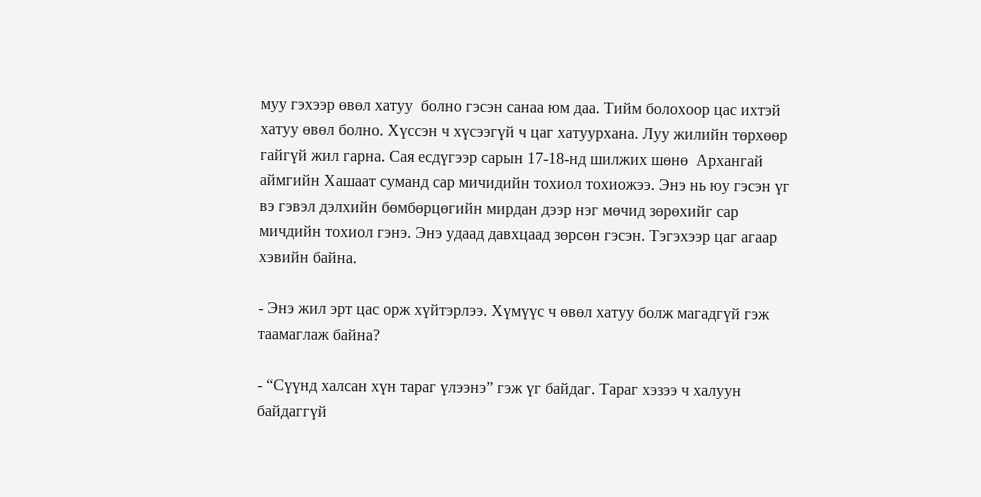муу гэхээр өвөл хатуу  болно гэсэн санаа юм даа. Тийм болохоор цас ихтэй хатуу өвөл болно. Хүссэн ч хүсээгүй ч цаг хатуурхана. Луу жилийн төрхөөр гайгүй жил гарна. Сая есдүгээр сарын 17-18-нд шилжих шөнө  Архангай аймгийн Хашаат суманд сар мичидийн тохиол тохиожээ. Энэ нь юу гэсэн үг вэ гэвэл дэлхийн бөмбөрцөгийн мирдан дээр нэг мөчид зөрөхийг сар мичдийн тохиол гэнэ. Энэ удаад давхцаад зөрсөн гэсэн. Тэгэхээр цаг агаар хэвийн байна.

- Энэ жил эрт цас орж хүйтэрлээ. Хүмүүс ч өвөл хатуу болж магадгүй гэж таамаглаж байна?

- “Сүүнд халсан хүн тараг үлээнэ” гэж үг байдаг. Тараг хэзээ ч халуун байдаггүй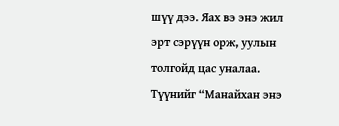шүү дээ. Яах вэ энэ жил эрт сэрүүн орж, уулын толгойд цас уналаа. Түүнийг “Манайхан энэ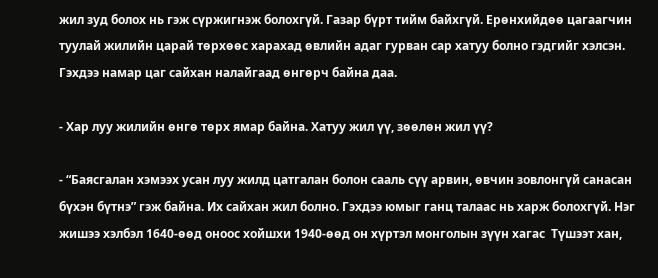жил зуд болох нь гэж сүржигнэж болохгүй. Газар бүрт тийм байхгүй. Ерөнхийдөө цагаагчин туулай жилийн царай төрхөөс харахад өвлийн адаг гурван сар хатуу болно гэдгийг хэлсэн. Гэхдээ намар цаг сайхан налайгаад өнгөрч байна даа.

- Хар луу жилийн өнгө төрх ямар байна. Хатуу жил үү, зөөлөн жил үү?

- “Баясгалан хэмээх усан луу жилд цатгалан болон сааль сүү арвин, өвчин зовлонгүй санасан бүхэн бүтнэ” гэж байна. Их сайхан жил болно. Гэхдээ юмыг ганц талаас нь харж болохгүй. Нэг жишээ хэлбэл 1640-өөд оноос хойшхи 1940-өөд он хүртэл монголын зүүн хагас  Түшээт хан,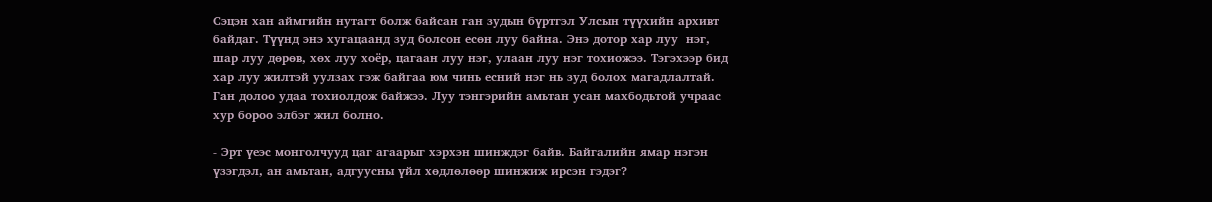Сэцэн хан аймгийн нутагт болж байсан ган зудын бүртгэл Улсын түүхийн архивт  байдаг. Түүнд энэ хугацаанд зуд болсон есөн луу байна. Энэ дотор хар луу  нэг, шар луу дөрөв, хөх луу хоёр, цагаан луу нэг, улаан луу нэг тохиожээ. Тэгэхээр бид хар луу жилтэй уулзах гэж байгаа юм чинь есний нэг нь зуд болох магадлалтай. Ган долоо удаа тохиолдож байжээ. Луу тэнгэрийн амьтан усан махбодьтой учраас хур бороо элбэг жил болно.

- Эрт үеэс монголчууд цаг агаарыг хэрхэн шинждэг байв. Байгалийн ямар нэгэн үзэгдэл, ан амьтан, адгуусны үйл хөдлөлөөр шинжиж ирсэн гэдэг?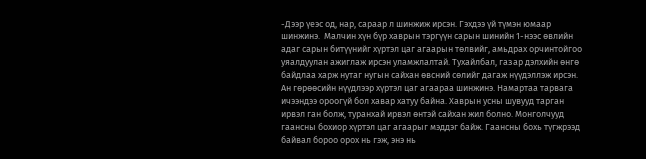-Дээр үеэс од, нар, сараар л шинжиж ирсэн. Гэхдээ үй түмэн юмаар шинжинэ.  Малчин хүн бүр хаврын тэргүүн сарын шинийн 1-нээс өвлийн адаг сарын битүүнийг хүртэл цаг агаарын төлвийг, амьдрах орчинтойгоо уяалдуулан ажиглаж ирсэн уламжлалтай. Тухайлбал, газар дэлхийн өнгө байдлаа харж нутаг нугын сайхан өвсний сөлийг дагаж нүүдэллэж ирсэн. Ан гөрөөсийн нүүдлээр хүртэл цаг агаараа шинжинэ. Намартаа тарвага ичээндээ ороогүй бол хавар хатуу байна. Хаврын усны шувууд тарган ирвэл ган болж, туранхай ирвэл өнтэй сайхан жил болно. Монголчууд гаансны бохиор хүртэл цаг агаарыг мэддэг байж. Гаансны бохь түгжрээд байвал бороо орох нь гэж, энэ нь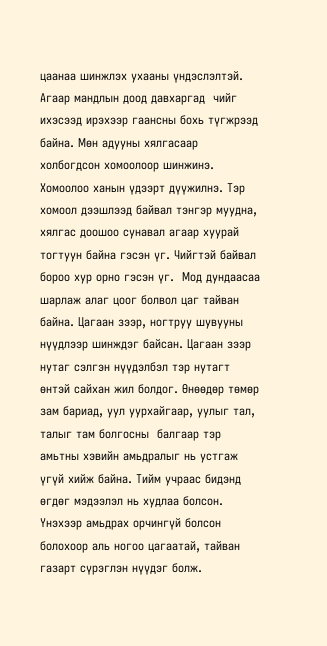цаанаа шинжлэх ухааны үндэслэлтэй. Агаар мандлын доод давхаргад  чийг ихэсээд ирэхээр гаансны бохь түгжрээд байна. Мөн адууны хялгасаар холбогдсон хомоолоор шинжинэ. Хомоолоо ханын үдээрт дүүжилнэ. Тэр хомоол дээшлээд байвал тэнгэр муудна, хялгас доошоо сунавал агаар хуурай тогтуун байна гэсэн үг. Чийгтэй байвал бороо хур орно гэсэн үг.  Мод дундаасаа шарлаж алаг цоог болвол цаг тайван байна. Цагаан зээр, ногтруу шувууны нүүдлээр шинждэг байсан. Цагаан зээр нутаг сэлгэн нүүдэлбэл тэр нутагт өнтэй сайхан жил болдог. Өнөөдөр төмөр зам бариад, уул уурхайгаар, уулыг тал, талыг там болгосны  балгаар тэр амьтны хэвийн амьдралыг нь устгаж үгүй хийж байна. Тийм учраас бидэнд өгдөг мэдээлэл нь худлаа болсон. Үнэхээр амьдрах орчингүй болсон болохоор аль ногоо цагаатай, тайван газарт сүрэглэн нүүдэг болж.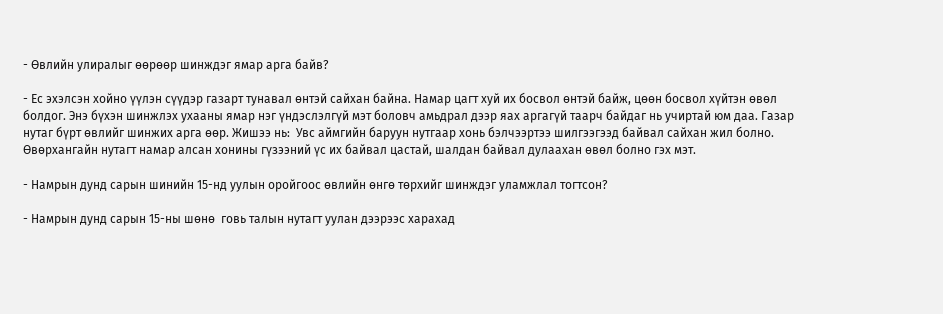- Өвлийн улиралыг өөрөөр шинждэг ямар арга байв?

- Ес эхэлсэн хойно үүлэн сүүдэр газарт тунавал өнтэй сайхан байна. Намар цагт хуй их босвол өнтэй байж, цөөн босвол хүйтэн өвөл болдог. Энэ бүхэн шинжлэх ухааны ямар нэг үндэслэлгүй мэт боловч амьдрал дээр яах аргагүй таарч байдаг нь учиртай юм даа. Газар нутаг бүрт өвлийг шинжих арга өөр. Жишээ нь:  Увс аймгийн баруун нутгаар хонь бэлчээртээ шилгээгээд байвал сайхан жил болно. Өвөрхангайн нутагт намар алсан хонины гүзээний үс их байвал цастай, шалдан байвал дулаахан өвөл болно гэх мэт.

- Намрын дунд сарын шинийн 15-нд уулын оройгоос өвлийн өнгө төрхийг шинждэг уламжлал тогтсон?

- Намрын дунд сарын 15-ны шөнө  говь талын нутагт уулан дээрээс харахад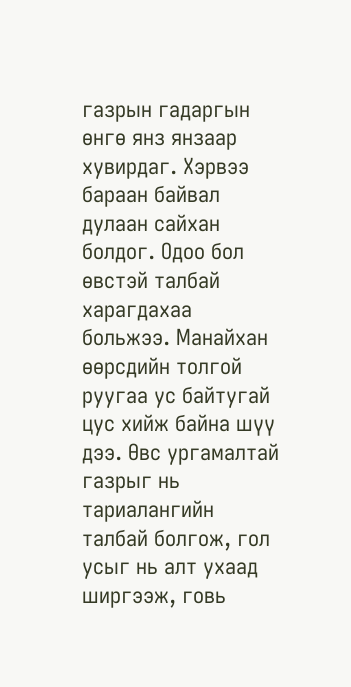газрын гадаргын өнгө янз янзаар хувирдаг. Хэрвээ бараан байвал дулаан сайхан болдог. Одоо бол өвстэй талбай харагдахаа  больжээ. Манайхан өөрсдийн толгой руугаа ус байтугай цус хийж байна шүү дээ. Өвс ургамалтай газрыг нь тариалангийн  талбай болгож, гол усыг нь алт ухаад ширгээж, говь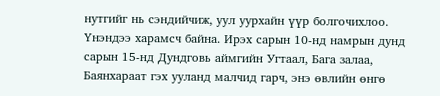нутгийг нь сэндийчиж, уул уурхайн үүр болгочихлоо. Үнэндээ харамсч байна. Ирэх сарын 10-нд намрын дунд сарын 15-нд Дундговь аймгийн Угтаал, Бага залаа, Баянхараат гэх ууланд малчид гарч, энэ өвлийн өнгө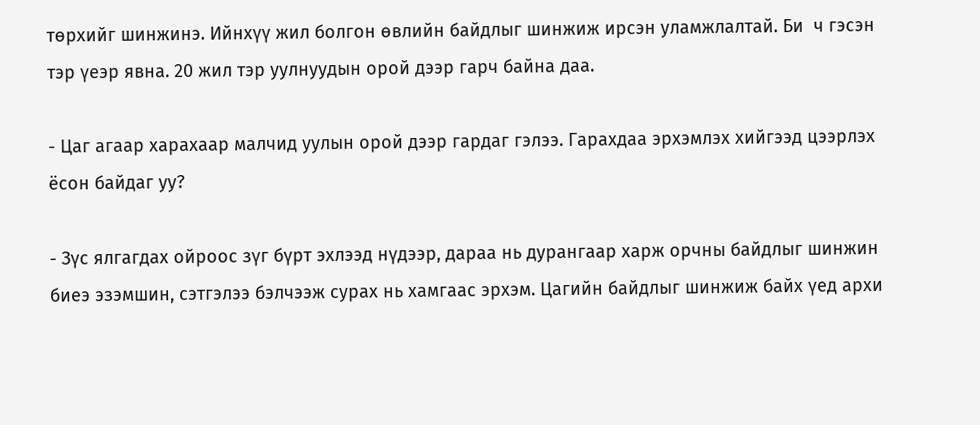төрхийг шинжинэ. Ийнхүү жил болгон өвлийн байдлыг шинжиж ирсэн уламжлалтай. Би  ч гэсэн тэр үеэр явна. 20 жил тэр уулнуудын орой дээр гарч байна даа.

- Цаг агаар харахаар малчид уулын орой дээр гардаг гэлээ. Гарахдаа эрхэмлэх хийгээд цээрлэх ёсон байдаг уу?

- Зүс ялгагдах ойроос зүг бүрт эхлээд нүдээр, дараа нь дурангаар харж орчны байдлыг шинжин биеэ эзэмшин, сэтгэлээ бэлчээж сурах нь хамгаас эрхэм. Цагийн байдлыг шинжиж байх үед архи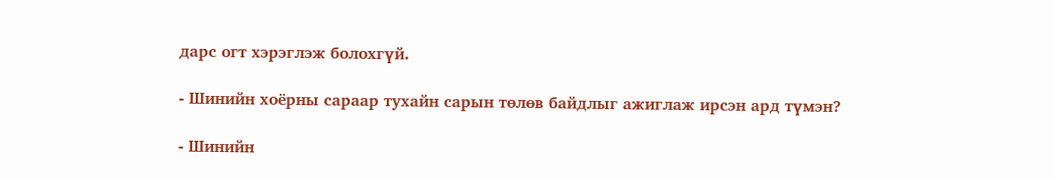дарс огт хэрэглэж болохгүй.

- Шинийн хоёрны сараар тухайн сарын төлөв байдлыг ажиглаж ирсэн ард түмэн?

- Шинийн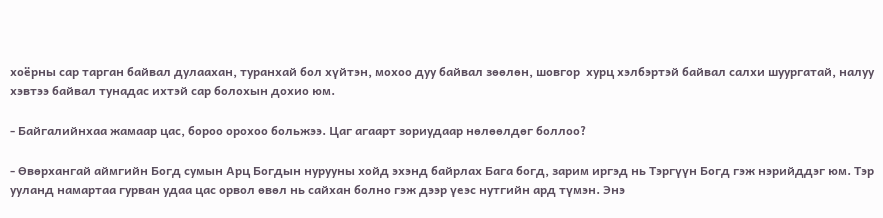хоёрны сар тарган байвал дулаахан, туранхай бол хүйтэн, мохоо дуу байвал зөөлөн, шовгор  хурц хэлбэртэй байвал салхи шуургатай, налуу хэвтээ байвал тунадас ихтэй сар болохын дохио юм.

- Байгалийнхаа жамаар цас, бороо орохоо больжээ. Цаг агаарт зориудаар нөлөөлдөг боллоо?

- Өвөрхангай аймгийн Богд сумын Арц Богдын нурууны хойд эхэнд байрлах Бага богд, зарим иргэд нь Тэргүүн Богд гэж нэрийддэг юм. Тэр ууланд намартаа гурван удаа цас орвол өвөл нь сайхан болно гэж дээр үеэс нутгийн ард түмэн. Энэ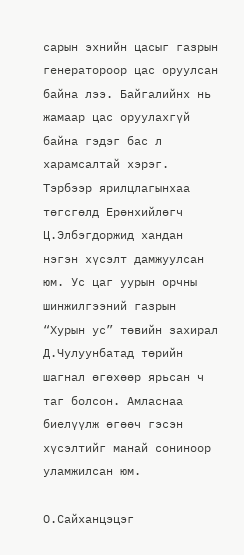сарын эхнийн цасыг газрын генератороор цас оруулсан байна лээ. Байгалийнх нь жамаар цас оруулахгүй байна гэдэг бас л харамсалтай хэрэг. Тэрбээр ярилцлагынхаа төгсгөлд Ерөнхийлөгч Ц.Элбэгдоржид хандан нэгэн хүсэлт дамжуулсан юм. Ус цаг уурын орчны шинжилгээний газрын “Хурын ус” төвийн захирал Д.Чулуунбатад төрийн шагнал өгөхөөр ярьсан ч таг болсон. Амласнаа биелүүлж өгөөч гэсэн хүсэлтийг манай сониноор уламжилсан юм.

О.Сайханцэцэг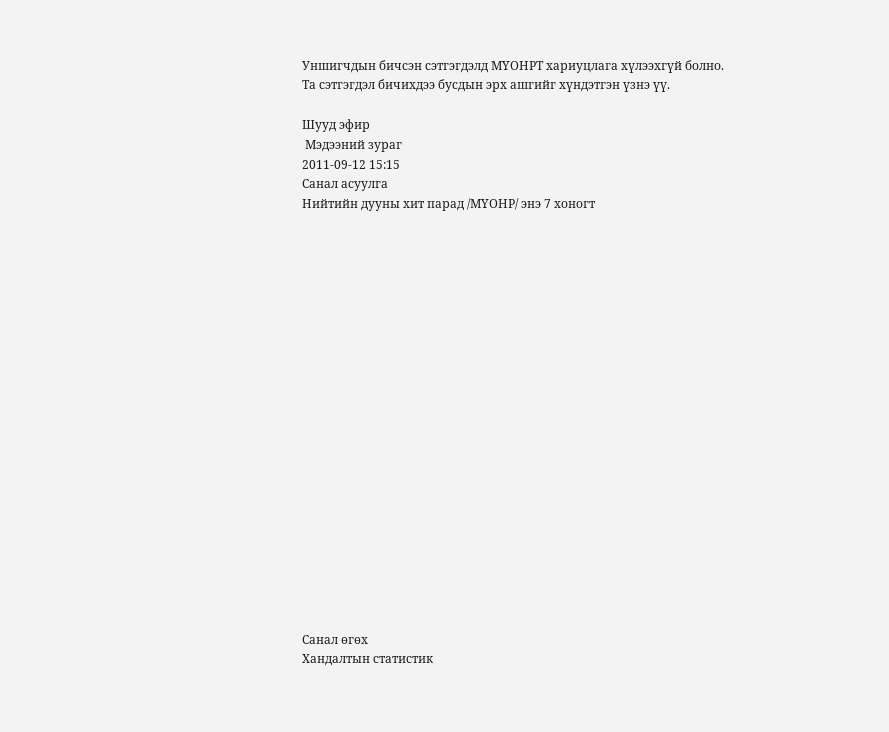Уншигчдын бичсэн сэтгэгдэлд МҮОНРТ хариуцлага хүлээхгүй болно.
Та сэтгэгдэл бичихдээ бусдын эрх ашгийг хүндэтгэн үзнэ үү.

Шууд эфир
 Мэдээний зураг
2011-09-12 15:15
Санал асуулга
Нийтийн дууны хит парад /МҮОНР/ энэ 7 хоногт





















Санал өгөх
Хандалтын статистик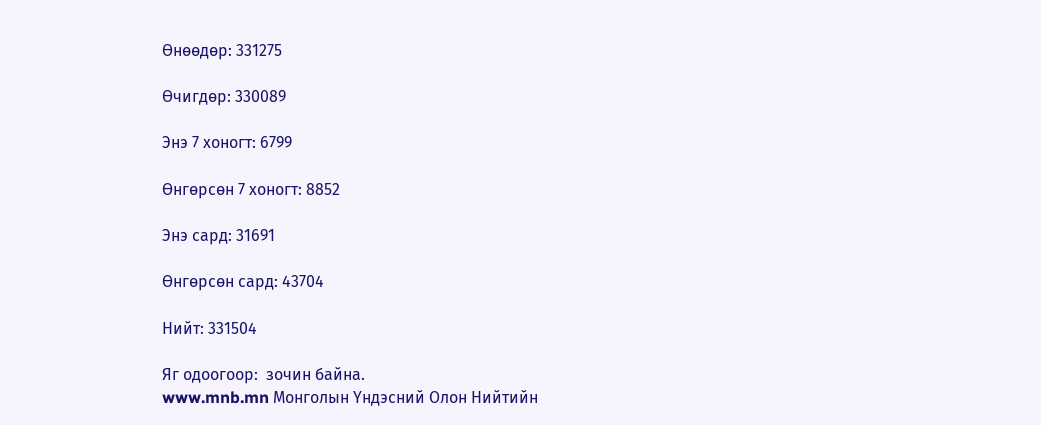Өнөөдөр: 331275

Өчигдөр: 330089

Энэ 7 хоногт: 6799

Өнгөрсөн 7 хоногт: 8852

Энэ сард: 31691

Өнгөрсөн сард: 43704

Нийт: 331504

Яг одоогоор:  зочин байна.
www.mnb.mn Монголын Үндэсний Олон Нийтийн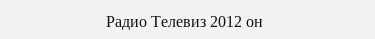Радио Телевиз 2012 он